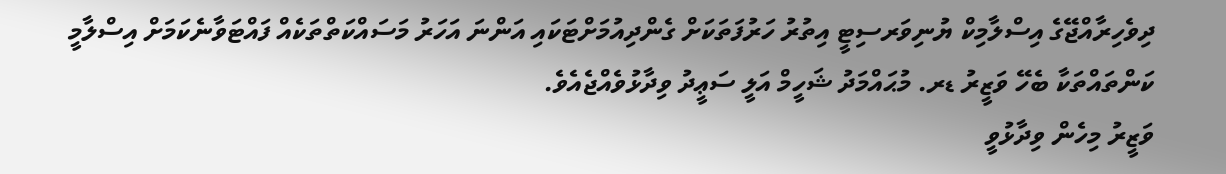ދިވެހިރާއްޖޭގެ އިސްލާމިކް ޔުނިވަރސިޓީ އިތުރު ހަރުފަތަކަށް ގެންދިއުމަށްޓަކައި އަންނަ އަހަރު މަސައްކަތްތަކެއް ފައްޓަވާނެކަމަށް އިސްލާމީ ކަންތައްތަކާ ބެހޭ ވަޒީރު ޑރ. މުޙައްމަދު ޝަހީމް އަލީ ސަޢީދު ވިދާޅުވެއްޖެއެވެ.
ވަޒީރު މިހެން ވިދާޅުވީ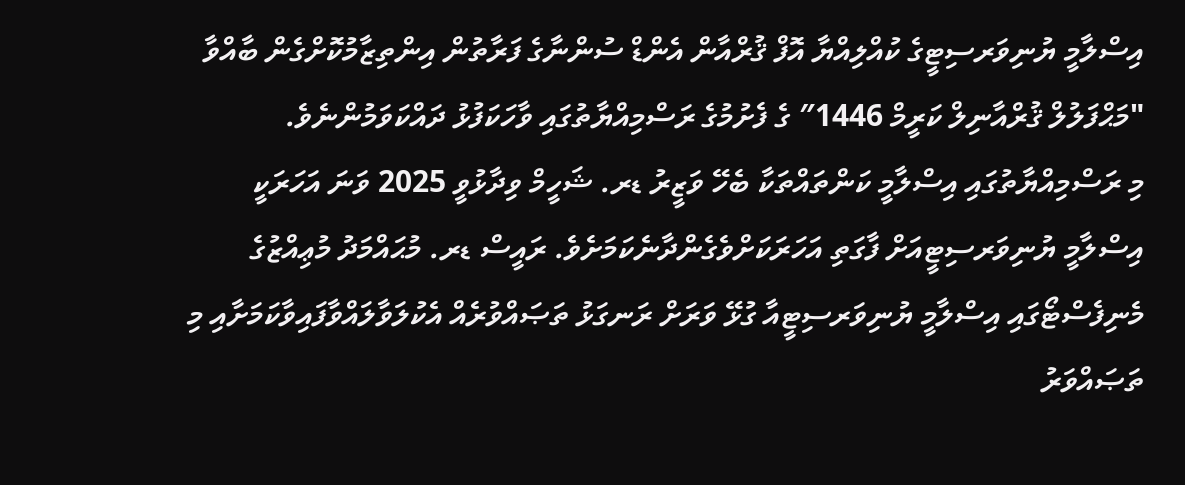އިސްލާމީ ޔުނިވަރސިޓީގެ ކުއްލިއްޔާ އޮފް ޤުރްއާން އެންޑް ސުންނާގެ ފަރާތުން އިންތިޒާމުކޮށްގެން ބާއްވާ "މަޙްފަލުލް ޤުރްއާނިލް ކަރީމް 1446″ ގެ ފެށުމުގެ ރަސްމިއްޔާތުގައި ވާހަކަފުޅު ދައްކަވަމުންނެވެ.
މި ރަސްމިއްޔާތުގައި އިސްލާމީ ކަންތައްތަކާ ބެހޭ ވަޒީރު ޑރ. ޝަހީމް ވިދާޅުވީ 2025 ވަނަ އަހަރަކީ އިސްލާމީ ޔުނިވަރސިޓީއަށް ފާގަތި އަހަރަކަށްވެގެންދާނެކަމަށެވެ. ރައީސް ޑރ. މުޙައްމަދު މުޢިއްޒުގެ މެނިފެސްޓޯގައި އިސްލާމީ ޔުނިވަރސިޓީއާ ގުޅޭ ވަރަށް ރަނގަޅު ތަޞައްވުރެއް އެކުލަވާލައްވާފައިވާކަމަށާއި މި ތަޞައްވަރު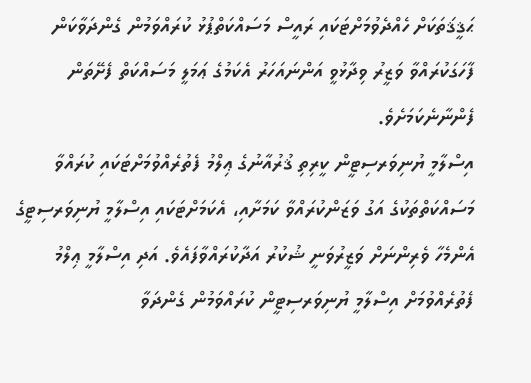ޙަޤީޤަތަކަށް ހެއްދެވުމަށްޓަކައި ރައީސް މަސައްކަތްޕުޅު ކުރައްވަމުން ގެންދަވާކަން ފާހަގަކުރައްވާ ވަޒީރު ވިދާޅުވީ އަންނައަހަރު އެކަމުގެ ޢަމަލީ މަސައްކަތް ފެށޭތަން ފެންނާނެކަމަށެވެ.
އިސްލާމީ ޔުނިވަރސިޓީން ކީރިތި ޤުރުއާނުގެ ޢިލްމު ފެތުރެއްވުމަށްޓަކައި ކުރައްވާ މަސައްކަތްތަކުގެ އަގު ވަޒަންކުރައްވާ ކަމަށާއި، އެކަމަށްޓަކައި އިސްލާމީ ޔުނިވަރސިޓީގެ އެންމެހާ ވެރިންނަށް ވަޒީރުވަނީ ޝުކުރު އަދާކުރައްވާފައެވެ. އަދި އިސްލާމީ ޢިލްމު ފެތުރެއްވުމަށް އިސްލާމީ ޔުނިވަރސިޓީން ކުރައްވަމުން ގެންދަވާ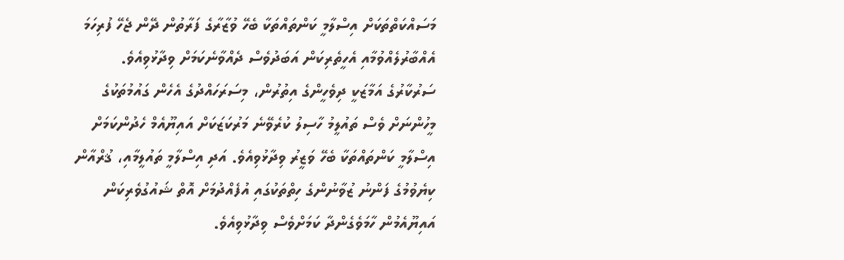މަސައްކަތްތަކަށް އިސްލާމީ ކަންތައްތަކާ ބެހޭ ވުޒާރާގެ ފަރާތުން ދޭން ޖެހޭ ފުރިހަމަ އެއްބާރުލެއްވުމާއި އެހީތެރިކަން އަބަދުވެސް ދެއްވާނެކަމަށް ވިދާޅުވިއެވެ.
ސަރުކާރުގެ އަމާޒަކީ ދިވެހީންގެ އިތުރުން، މިސަރަހައްދުގެ އެހެން ގައުމުތަކުގެ މީހުންނަށް ވެސް ތައުލީމު ހާސިލު ކުރެވޭނެ މަރުކަޒަކަށް އައިޔޫއެމް ހެދުންކަމަށް އިސްލާމީ ކަންތައްތަކާ ބެހޭ ވަޒީރު ވިދާޅުވިއެވެ. އަދި އިސްލާމީ ތައުލީމާއި، ޤުރްއާން ކިޔެވުމުގެ ފަންނު ޒުވާނުންގެ ހިތްތަކުގައި އުފެއްދުމަށް އޮތް ޝައުގުވެރިކަން އައިޔޫއެމުން ހާމަވެގެންދާ ކަމަށްވެސް ވިދާޅުވިއެވެ.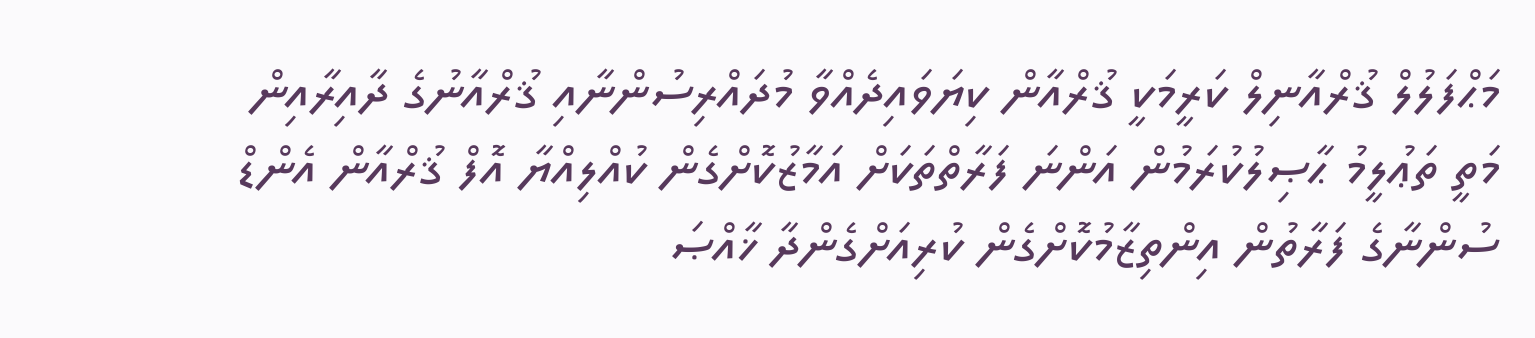މަޙްފަލުލް ޤުރްއާނިލް ކަރީމަކީ ޤުރްއާން ކިޔަވައިދެއްވާ މުދައްރިސުންނާއި ޤުރްއާނުގެ ދާއިރާއިން މަތީ ތަޢުލީމު ޙާޞިލުކުރަމުން އަންނަ ފަރާތްތަކަށް އަމާޒުކޮށްގެން ކުއްލިއްޔާ އޮފް ޤުރްއާން އެންޑް ސުންނާގެ ފަރާތުން އިންތިޒާމުކޮށްގެން ކުރިއަށްގެންދާ ޚާއްޞަ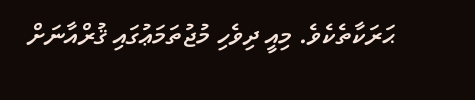ޙަރަކާތެކެވެ. މިއީ ދިވެހި މުޖުތަމަޢުގައި ޤުރްއާނަށް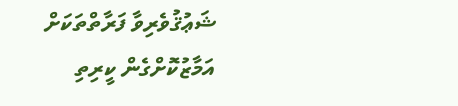ޝަޢުޤުވެރިވާ ފަރާތްތަކަށް އަމާޒުކޮށްގެން ކީރިތި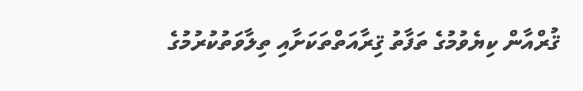ޤުރްއާން ކިޔެވުމުގެ ތަފާތު ޤިރާއަތްތަކަށާއި ތިލާވަތުކުރުމުގެ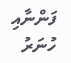ފަންނާއި ހުނަރު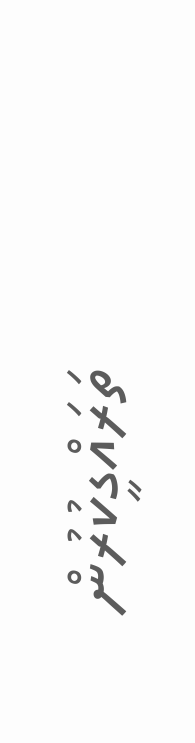ތަރައްގީކުރުން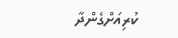ކުރިއަށްގެންދާ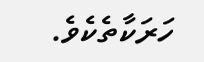ހަރަކާތެކެވެ.